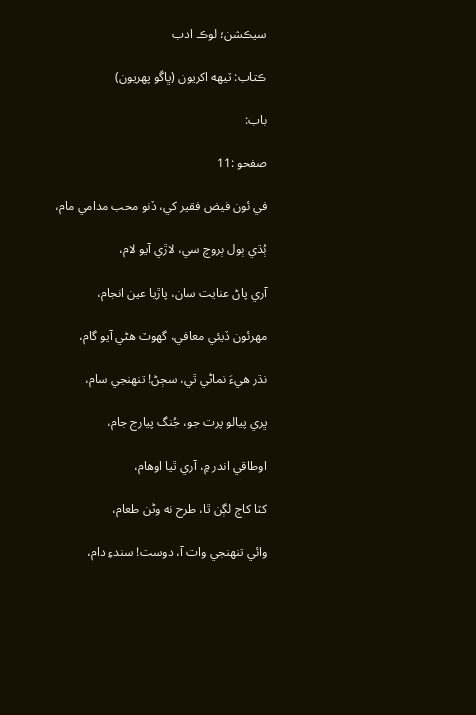سيڪشن؛ لوڪ ادب

ڪتاب: ٽيهه اکريون (ڀاڱو پهريون)

باب:

صفحو :11

في ئون فيض فقير کي، ڏنو محب مدامي مام،

ٻُڌي ٻول ٻروچ سي، لاڙي آيو لام،

آري پاڻ عنايت سان، پاڙيا عين انجام،

مهرئون ڏيئي معافي، گهوٽ هڻي آيو گام،

نڌر هيءَ نماڻي ٿي، سڄڻ! تنهنجي سام،

ڀري پيالو پرت جو، جُنگ پيارج جام،

اوطاقي اندر ۾، آري ٿيا اوهام،

کٽا کاڄ لڳن ٿا، طرح نه وڻن طعام،

وائي تنهنجي وات آ، دوست! سندءِ دام،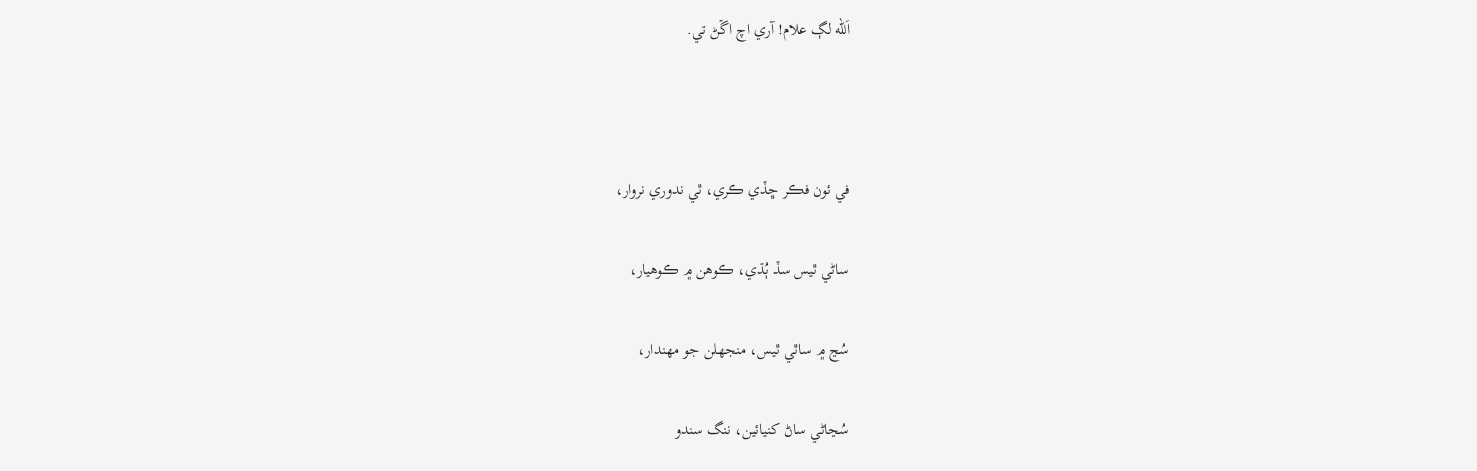اَلله لڳ علام! آري اچ اڱڻ تي.



في ئون فڪر ڇڏي ڪري، ٿي ندوري نروار،

ساڻي ٿيس سڏ ٻُڌي، ڪوهن ۾ ڪوهيار،

سُڃ ۾ ساٿي ٿيس، منجهلن جو مهندار،

سُڃاڻي ساڻ کنيائين، ننگ سندو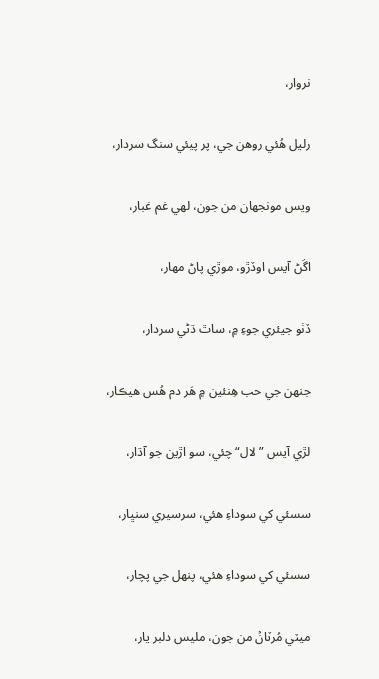نروار،

رليل هُئي روهن جي، پر پيئي سنگ سردار،

ويس مونجهان من جون، لهي غم غبار،

اڱڻ آيس اوڏڙو، موڙي پاڻ مهار،

ڏٺو جيئري جوءِ ۾، ساٿ ڌڻي سردار،

جنهن جي حب هِنئين ۾ هَر دم هُس هيڪار،

لڙي آيس ”لال“ چئي، سو اڙين جو آڌار،

سسئي کي سوداءِ هئي، سرسيري سنڀار،

سسئي کي سوداءِ هئي، پنهل جي پچار،

ميٽي مُرٽانۡ من جون، مليس دلبر يار،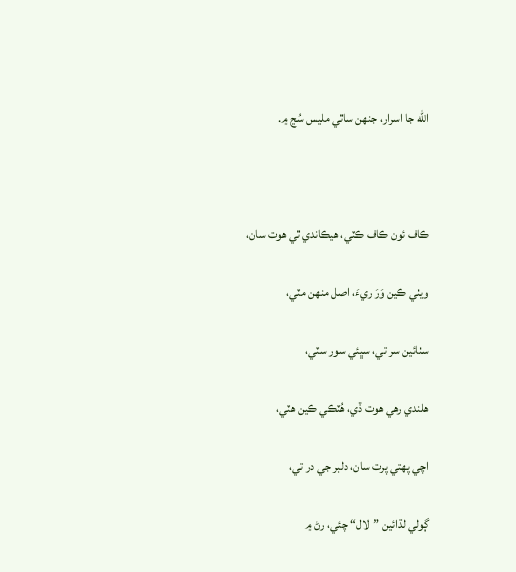الله جا اسرار، جنهن ساٿي مليس سُڃ ۾.



ڪاف ئون ڪاف ڪٽي، هيڪاندي ٿي هوت سان،

ويٺي ڪين وَرَ ريءَ، اصل منهن مٽي،

سٺائين سر تي، سڀئي سور سٽي،

هلندي رهي هوت ڏي، هُٽڪي ڪين هٽي،

اچي پهتي پرت سان، دلبر جي در تي،

ڳولي لڌائين ”لال“ چئي، رڻ ۾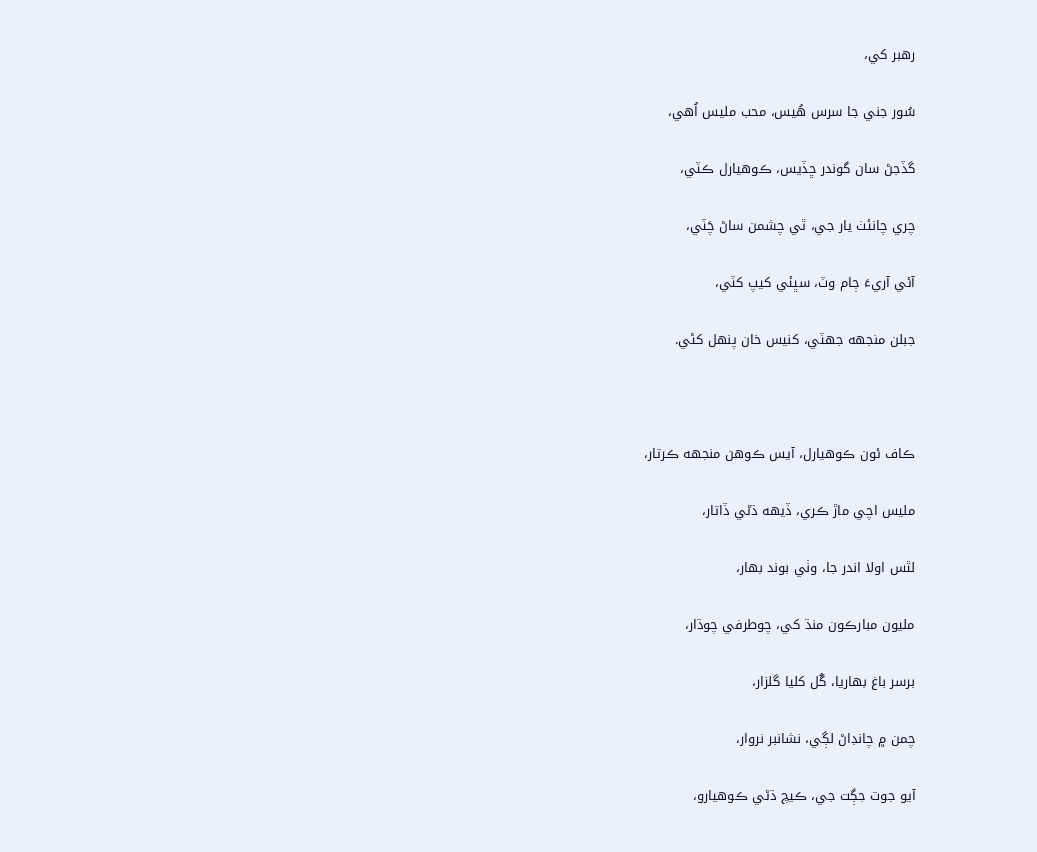رهبر کي،

سُور جني جا سرس هُيس، محب مليس اُهي،

گڏجڻ سان گوندر ڇڏيس، ڪوهيارل ڪٽي،

چري چانئٺ يار جي، ٿي چشمن ساڻ چَٽي،

آئي آريءَ ڄام وٽ، سڀئي کيپ کٽي،

جبلن منجهه جهٽي، کنيس خان پنهل کڻي.



ڪاف ئون ڪوهيارل، آيس ڪوهن منجهه ڪرتار،

مليس اچي ماڙ ڪري، ڏيهه ڌڻي ڏاتار،

لٿس اولا اندر جا، وٺي بوند بهار،

مليون مبارڪون منڌ کي، چوطرفي چوڌار،

برسر باغ بهاريا، گُل کليا گلزار،

چمن ۾ چانڊاڻ لڳي، نشانبر نروار،

آيو جوت جڳت جي، ڪيچ ڌڻي ڪوهيارو،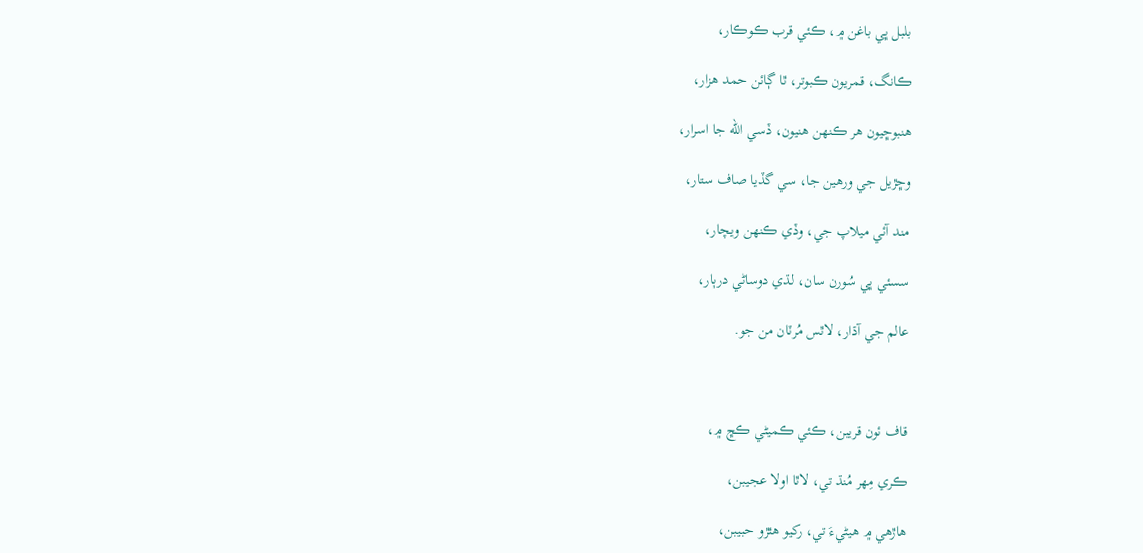بلبل ڀي باغن ۾، ڪئي قرب ڪوڪار،

ڪانگ، قمريون ڪبوتر، ٿا ڳائن حمد هزار،

هنبوڇيون هر ڪنهن هنيون، ڏسي الله جا اسرار،

وڇڙيل جي ورهين جا، سي گڏيا صاف ستار،

مند آئي ميلاپ جي، وڏي ڪنهن ويچار،

سسئي ڀي سُورن سان، لڌي دوساڻي درٻار،

عالم جي آڌار، لاٿس مُرٽان من جو.



قاف ئون قريبن، ڪئي ڪميڻي ڪڇ ۾،

ڪري مِهر مُنڌ تي، لاٿا اولا عجيبن،

هاڙهي ۾ هيڻيءَ تي، رکيو هٿڙو حبيبن،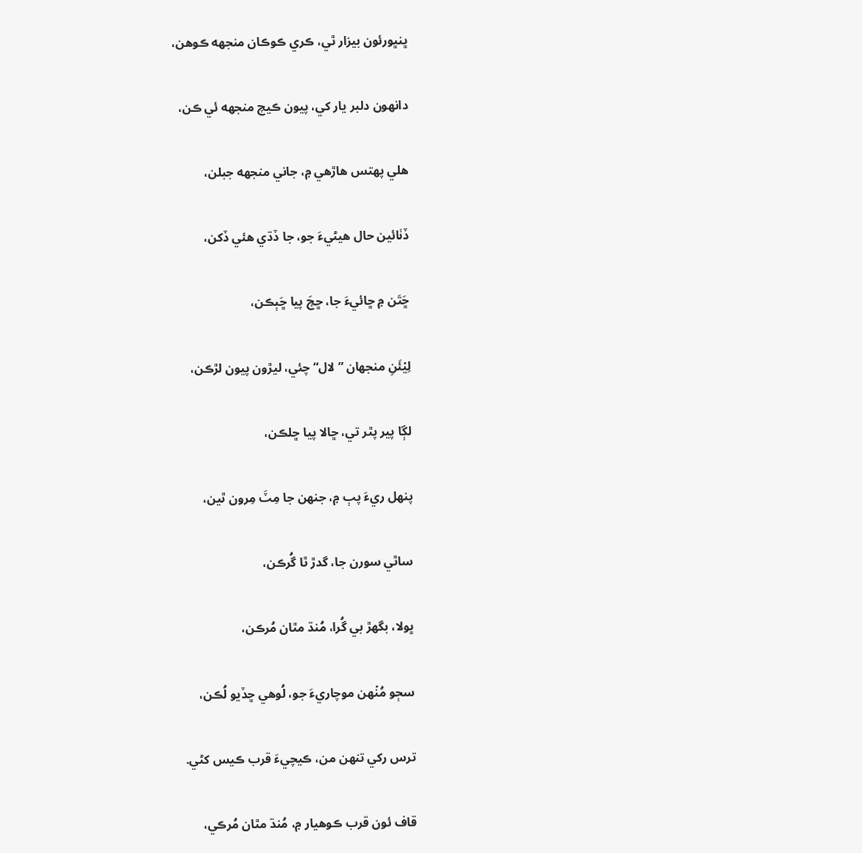ڀنڀورئون بيزار ٿي، ڪري ڪوڪان منجهه ڪوهن،

دانهون دلبر يار کي، پيون ڪيچ منجهه ئي ڪن،

هلي پهتس هاڙهي ۾، جاني منجهه جبلن،

ڏٺائين حال هيڻيءَ جو، جا ڏڌي هئي ڏکن،

ڇَتَن ۾ ڇائيءَ جا، ڇڄَ پيا ڇَٻڪن،

لِيۡئَنِ منجهان ”لال“ چئي، ليڙون پيون لڙڪن،

لڳا پير پٿر تي، ڇالا پيا ڇلڪن،

پنهل ريءَ پٻ ۾، جنهن جا مِٽَ مِرون ٿين،

ساٿي سورن جا، گدڙ ٿا گُرڪن،

ڀولا، بگهڙ بي گُرا، مُنڌ مٿان مُرڪن،

سڄو مُنۡهن موچاريءَ جو، لُوهي ڇڏيو لُڪن،

ترس رکي تنهن من، ڪيچيءَ قرب ڪيس کڻي.

قاف ئون قرب ڪوهيار ۾، مُنڌ مٿان مُرڪي،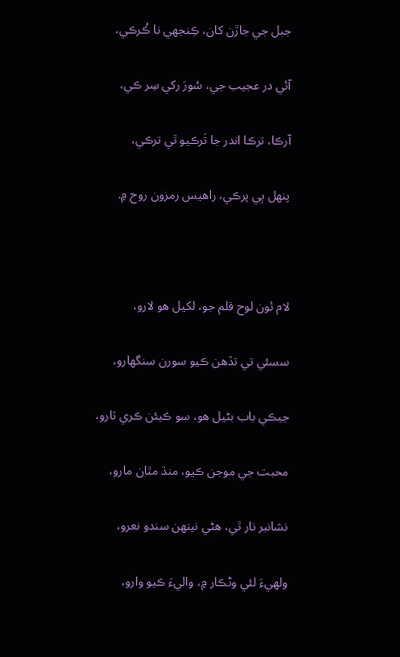جبل جي جاڙن کان، ڪِنجهي نا ڪُرڪي،

آئي در عجيب جي، سُورَ رکي سِر ڪي،

آرڪا، ترڪا اندر جا تَرڪيو ٿي ترڪي،

پنهل ڀي پرڪي، راهيس رمزون روح ۾.



لام ئون لوح قلم جو، لکيل هو لارو،

سسئي تي تڏهن ڪيو سورن سنگهارو،

جيڪي باب بڻيل هو، سو ڪيئن ڪري ٽارو،

محبت جي موجن ڪيو، منڌ مٿان مارو،

نشانبر نار ٿي، هڻي نينهن سندو نعرو،

ولهيءَ لئي وڻڪار ۾، واليءَ ڪيو وارو،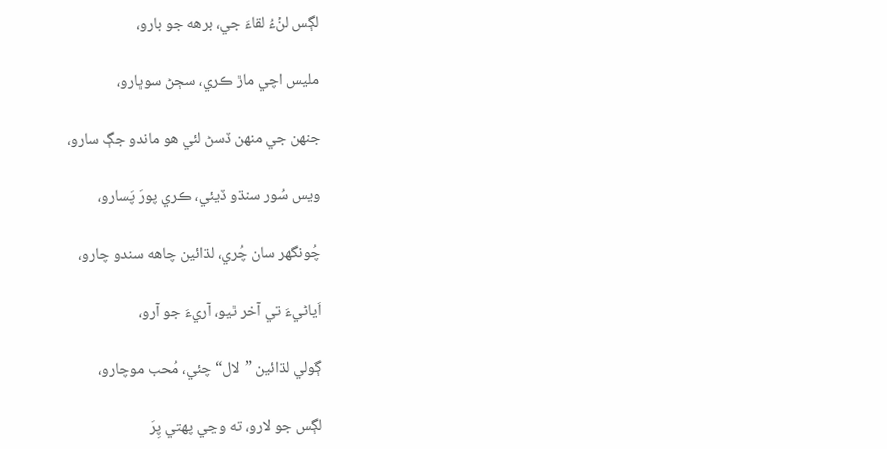لڳس لنۡءُ لقاءَ جي، برهه جو بارو،

مليس اچي ماڙ ڪري، سڄڻ سوڀارو،

جنهن جي منهن ڏسڻ لئي هو ماندو جڳ سارو،

ويس سُور سنڌو ڏيئي، ڪري پورَ پَسارو،

چُونگهر سان چُري، لڌائين چاهه سندو چارو،

اَياڻيءَ تي آخر ٿيو، آريءَ جو آرو،

ڳولي لڌائين ”لال“ چئي، مُحب موچارو،

لڳس جو لارو، ته وڃي پهتي پِرَ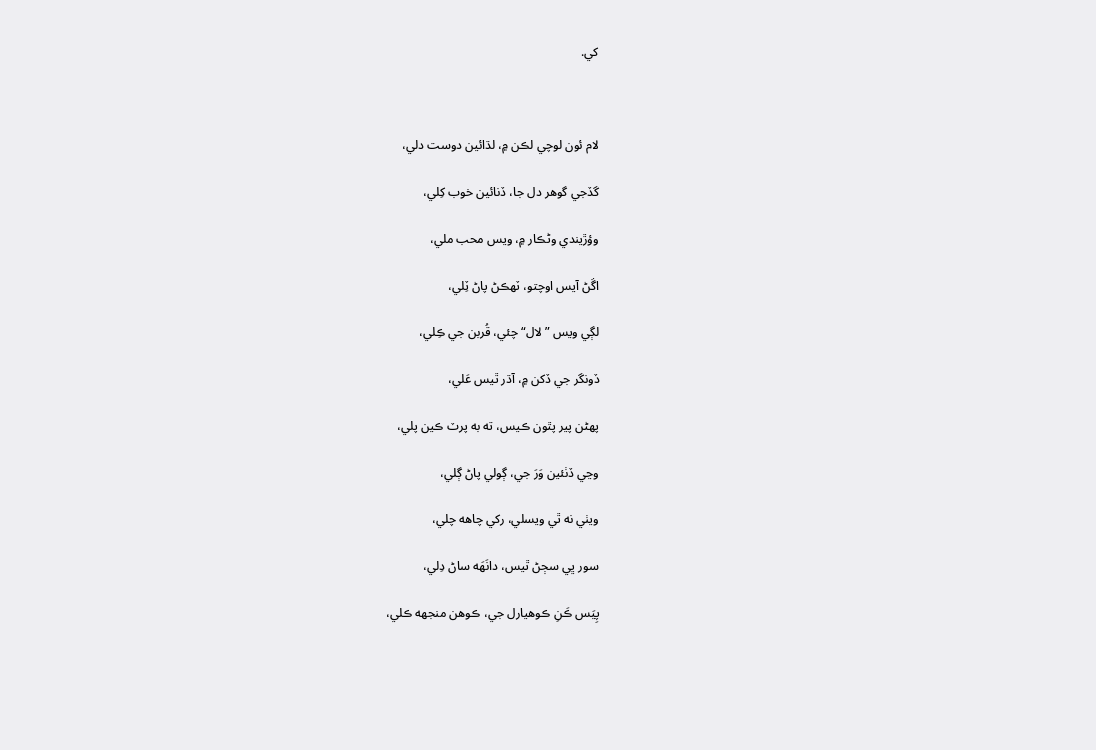کي.



لام ئون لوچي لڪن ۾، لڌائين دوست دلي،

گڏجي گوهر دل جا، ڏنائين خوب کِلي،

وؤڙيندي وڻڪار ۾، ويس محب ملي،

اڱڻ آيس اوچتو، ٽهڪڻ پاڻ ٽِلي،

لڳي ويس ”لال“ چئي، قُربن جي ڪِلي،

ڏونگر جي ڏکن ۾، آڌر ٿيس عَلي،

پهڻن پير پٿون ڪيس، ته به پرٽ ڪين پلي،

وڃي ڏٺئين وَرَ جي، ڳولي پاڻ ڳلي،

ويٺي نه ٿي ويسلي، رکي چاهه چلي،

سور ڀي سڄڻ ٿيس، دانَهَه ساڻ دِلي،

پِيَس ڪَنِ ڪوهيارل جي، ڪوهن منجهه ڪلي،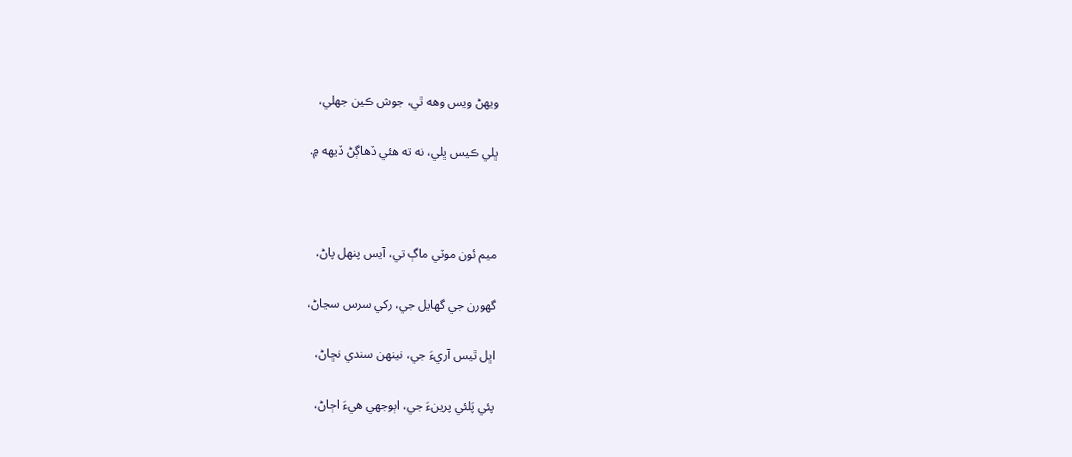ويهڻ ويس وهه ٿي، جوش ڪين جهلي،

ڀلي ڪيس ڀلي، نه ته هئي ڏهاڳڻ ڏيهه ۾.



ميم ئون موٽي ماڳ تي، آيس پنهل پاڻ،

گهورن جي گهايل جي، رکي سرس سڃاڻ،

اڀل ٿيس آريءَ جي، نينهن سندي نڇاڻ،

پئي پَلئي پرينءَ جي، اٻوجهي هيءَ اڄاڻ،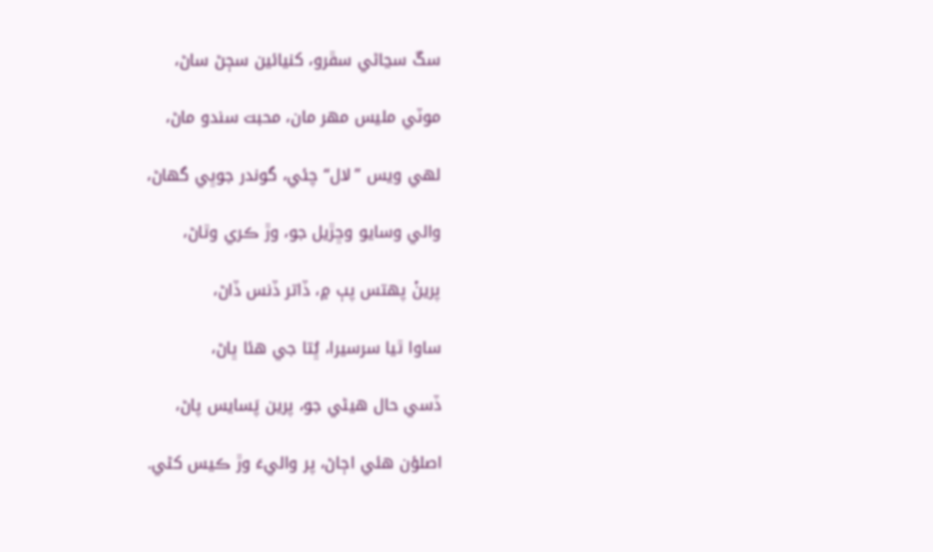سڱ سڃاڻي سڦرو، کنيائين سڄڻ ساڻ،

موٽي مليس مهر مان، محبت سندو ماڻ،

لهي ويس ”لال“ چئي، گوندر جوڀي گهاڻ،

والي وسايو وڇڙيل جو، وڙ ڪري وٿاڻ،

پرينۡ پهتس پٻ ۾، ڏاتر ڏنس ڏاڻ،

ساوا ٿيا سرسيرا، ڀُتا جي هئا ڀاڻ،

ڏسي حال هيڻي جو، پرين پَسايس پاڻ،

اصلؤن هئي اڄاڻ، پر واليءَ وڙ ڪيس کڻي.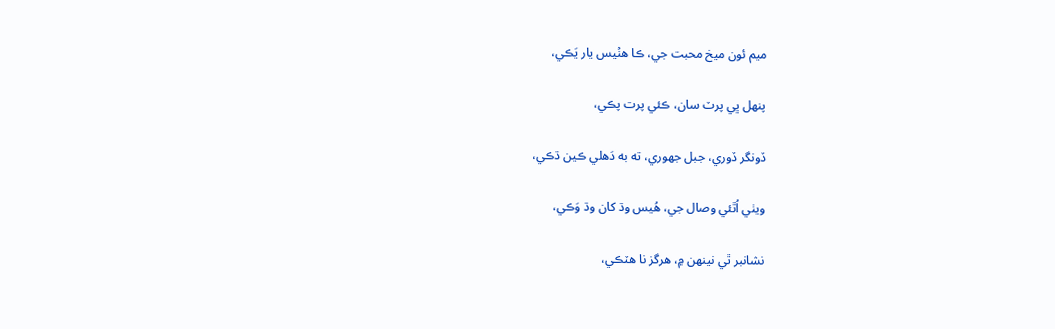ميم ئون ميخ محبت جي، ڪا هنۡيس يار يَڪي،

پنهل ڀي پرٽ سان، ڪئي پرت پڪي،

ڏونگر ڏوري، جبل جهوري، ته به دَهلي ڪين ڌڪي،

ويٺي اُٿئي وصال جي، هُيس وڌ کان وڌ وَڪي،

نشانبر ٿي نينهن ۾، هرگز نا هٽڪي،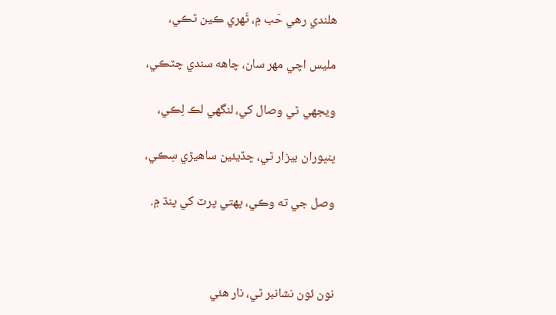هلندي رهي حَب ۾، ٿَهري ڪين ٿڪي،

مليس اچي مهر سان، چاهه سندي چٽڪي،

ويجهي ٿي وصال کي، لنگهي لڪ لِڪي،

ڀنڀوران بيزار ٿي، ڇڏيئين ساهيڙي سِڪي،

وصل جي ته وڪي، پهتي پرٽ کي پنڌ ۾.



نون ئون نشانبر ٿي، نار هئي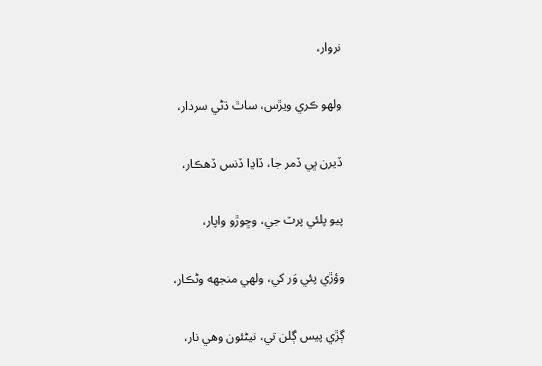نروار،

ولهو ڪري ويڙس، ساٿ ڌڻي سردار،

ڏيرن ڀي ڏمر جا، ڏاڍا ڏنس ڏهڪار،

پيو پلئي پرٽ جي، وڇوڙو واپار،

وؤڙي پئي وَر کي، ولهي منجهه وڻڪار،

ڳڙي پيس ڳلن تي، نيڻئون وهي نار،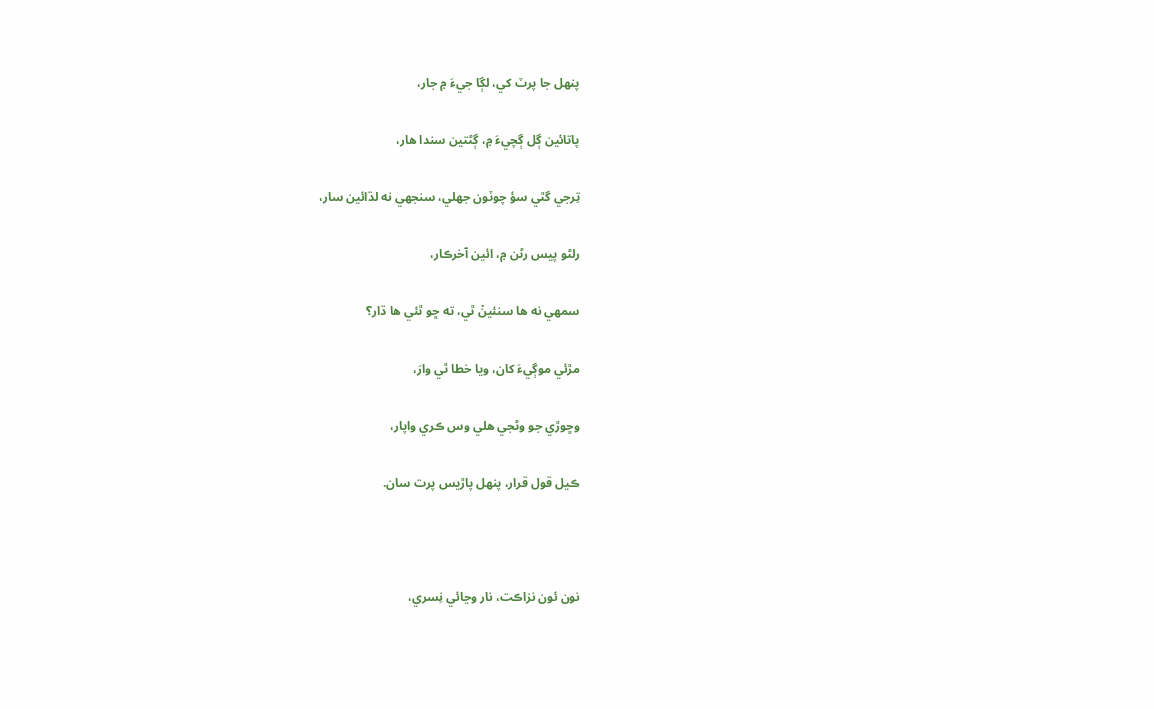پنهل جا پرٽ کي، لڳا جيءَ ۾ جار،

پاتائين ڳل ڳچيءَ ۾، ڳڻتين سندا هار،

تِرجي گٿي سؤ چوٽون جهلي، سنجهي نه لڌائين سار،

رلڻو پيس رڻن ۾، ائين آخرڪار،

سمهي نه ها سنئينۡ ٿي، ته ڇو ٿئي ها ڌار؟

مڙئي موڳيءَ کان، ويا خطا ٿي وارَ،

وڇوڙي جو وڻجي هلي وس ڪري واپار،

ڪيل قول قرار، پنهل پاڙيس پرت سان.



نون ئون نزاڪت، نار وڃائي نِسري،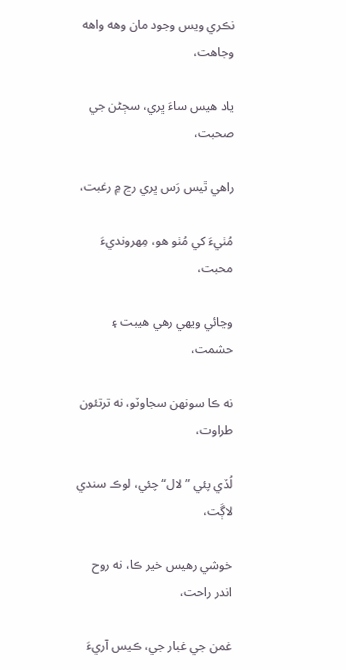نڪري ويس وجود مان وهه واهه وجاهت،

ياد هيس ساءَ ڀري، سڄڻن جي صحبت،

راهي ٿيس رَس ڀري رڃ ۾ رغبت،

مُٺيءَ کي مُٺو هو، مِهرونديءَ محبت،

وڃائي ويهي رهي هيبت ۽ حشمت،

نه ڪا سونهن سجاوٽو، نه ترتئون طراوت،

لُڏي پئي ”لال“ چئي، لوڪ سندي لاڳَت،

خوشي رهيس خير ڪا، نه روح اندر راحت،

غمن جي غبار جي، ڪيس آريءَ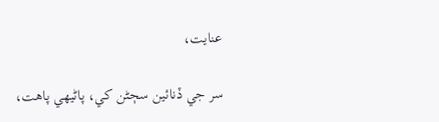عنايت،

سر جي ڏنائين سڄڻن کي، پاڻيهي پاهت،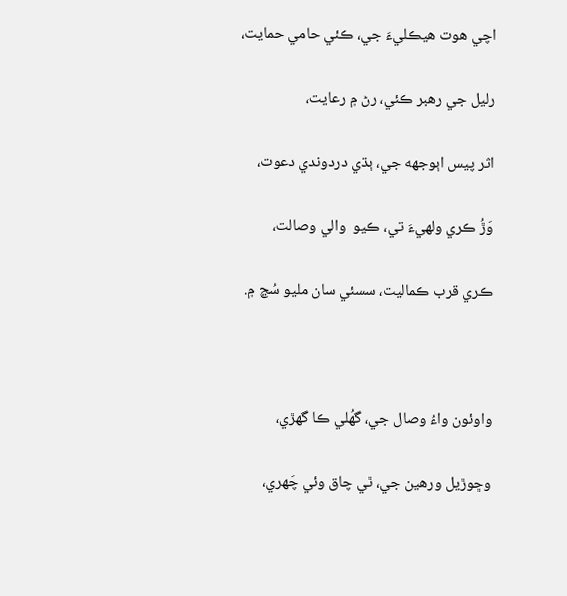اچي هوت هيڪليءَ جي، ڪئي حامي حمايت،

رليل جي رهبر ڪئي، رڻ ۾ رعايت،

اثر پيس اٻوجهه جي، ٻڌي دردوندي دعوت،

وَڙُ ڪري ولهيءَ تي، ڪيو  والي وصالت،

ڪري قرب ڪماليت، سسئي سان مليو سُڃ ۾.



واوئون واءُ وصال جي، گهُلي ڪا گهڙي،

وڇوڙيل ورهين جي، ٿي چاق وئي چَهري،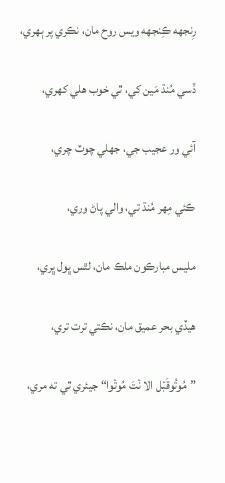رِنجهه ڪِنجهه ويس روح مان، نڪري پر ٻهري،

ڏسي مُنڌ مَين کي، ٿي خوب هلي کهري،

آئي ور عجيب جي، جهلي چوٽ چري،

ڪئي مِهر مُنڌ تي، والي پاڻ وري،

مليس مبارڪون ملڪ مان، لٿس ڀول ڀري،

هيڏي بحر عميق مان، نڪتي ترت تري،

”مُوتُوقَبۡل الا نۡتَ مُوتۡوا“ جيئري ٿي ته مري،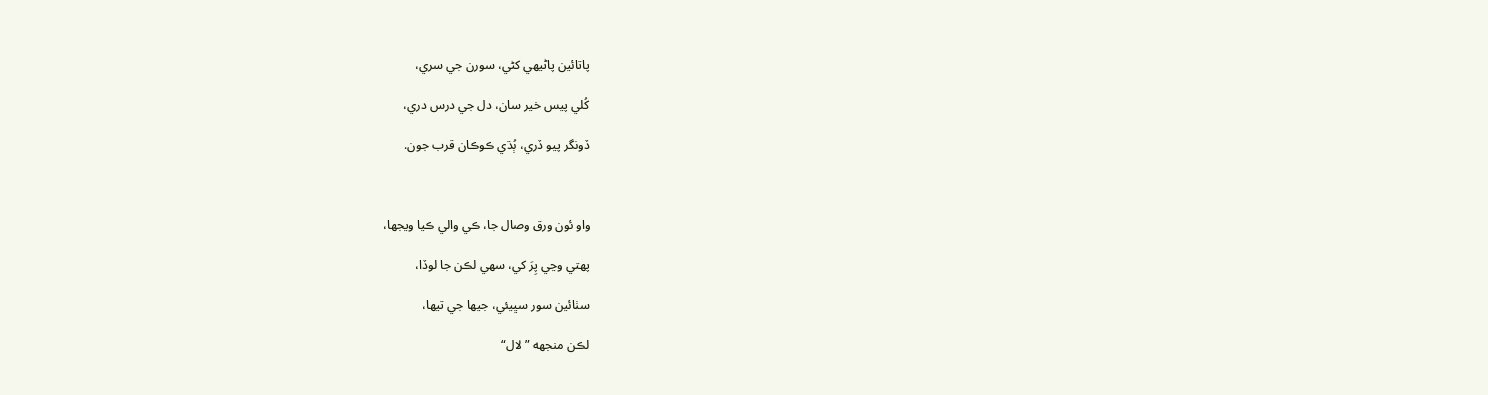پاتائين پاڻيهي کڻي، سورن جي سري،

کُلي پيس خير سان، دل جي درس دري،

ڏونگر پيو ڏري، ٻُڌي ڪوڪان قرب جون.



واو ئون ورق وصال جا، ڪي والي ڪيا ويجها،

پهتي وڃي پِرَ کي، سهي لڪن جا لوڏا،

سٺائين سور سڀيئي، جيها جي تيها،

لڪن منجهه ”لال“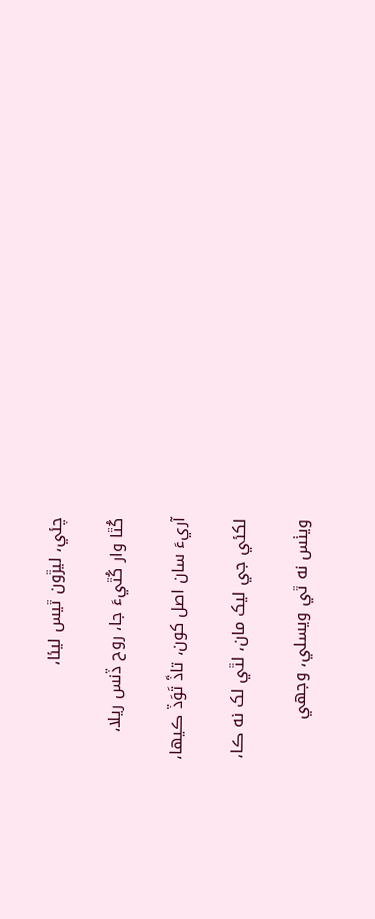چئي، ليڙون ٿيس ليئا،

کُٿا وار کُٿيءَ جا، روح ڏنس ريلا،

آريءَ سان اصل کون، تاڏَ تَوَڏ ڪيها،

لکئي جي ليک مان، لٿي لک نه ڪا،

ويٺس نه ٿي ويسلي، وجهي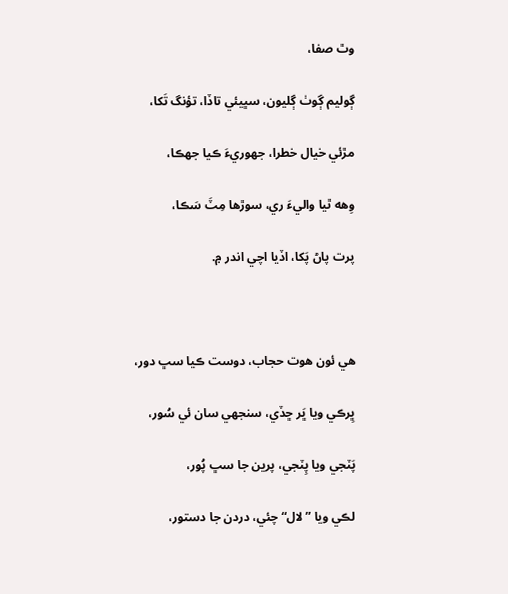وٿ صفا،

ڳوليم ڳوٺ ڳليون، سڀيئي تاڏا، تؤنگ تَکا،

مڙئي خيال خطرا، جهوريءَ ڪيا جهڪا،

وِهه ٿيا واليءَ ري، سوڙها مِٽَ سَڪا،

پرت پاڻ پَکا، اڏيا اچي اندر ۾.



هي ئون هوت حجاب، دوست ڪيا سڀ دور،

ڀِرڪي ويا ڀَر ڇڏي، سنجهي سان ئي سُور،

پَٽجي ويا پِٽجي، پرين جا سڀ پُور،

لڪي ويا ”لال“ چئي، دردن جا دستور،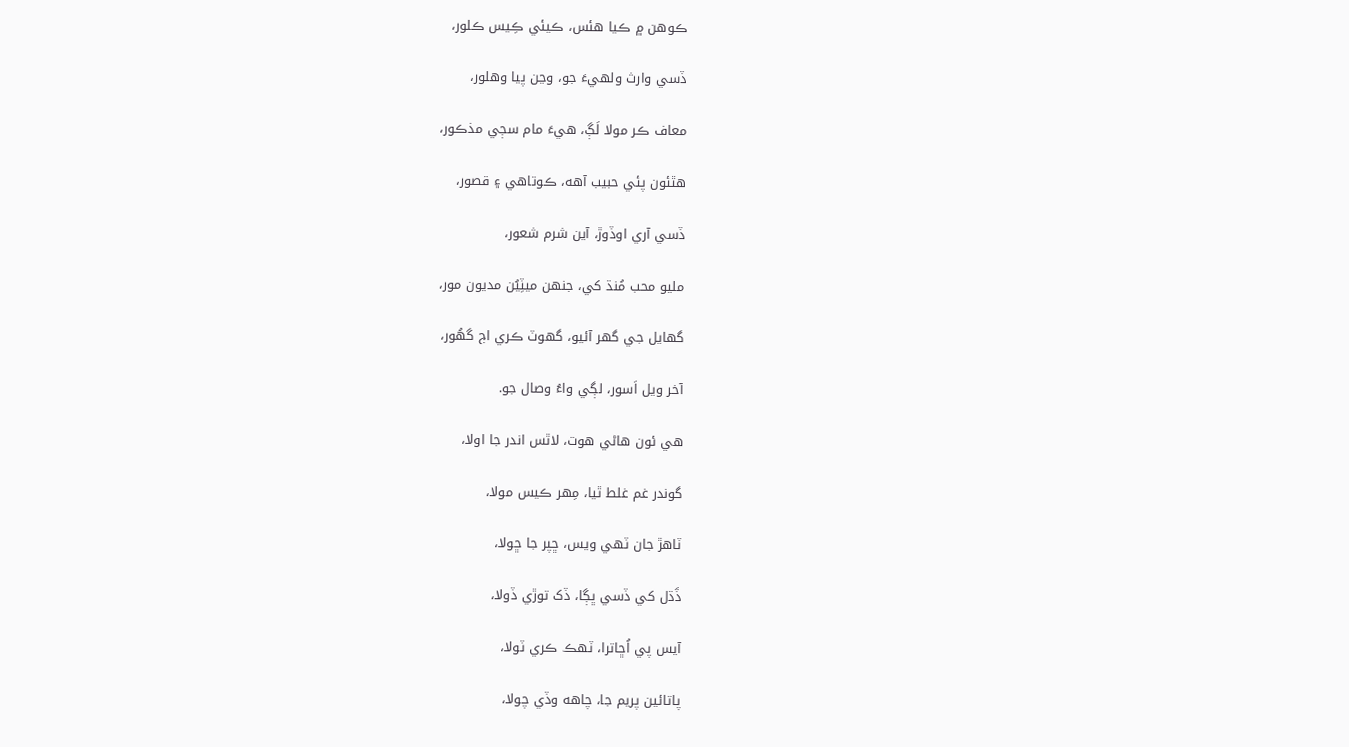ڪوهن ۾ ڪيا هئس، ڪيئي ڪِيس ڪلور،

ڏسي وارث ولهيءَ جو، وڃن پيا وهلور،

معاف ڪر مولا لَڳ، هيءَ مام سڄي مذڪور،

هٿئون پئي حبيب آهه، ڪوتاهي ۽ قصور،

ڏسي آري اوڏوڙ، آين شرم شعور،

مليو محب مُنڌ کي، جنهن ميٽِيُن مديون مور،

گهايل جي گهر آئيو، گهوٽ ڪري اڄ گهُور،

آخر ويل اَسور، لڳي واءُ وصال جو.

هي ئون هاڻي هوت، لاٿس اندر جا اولا،

گوندر غم غلط ٿيا، مِهر ڪيس مولا،

ٽاهڙ جان ٽهي ويس، ڇپر جا ڇولا،

ڏَڌل کي ڏسي ڀڳا، ڏک توڙي ڏولا،

آيس پي اُڇاترا، ٽهڪ ڪري ٽولا،

پاتائين پريم جا، چاهه وڏي چولا،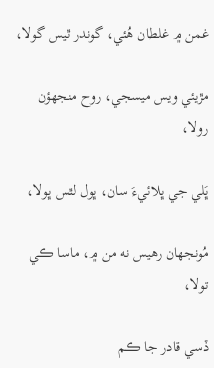غمن ۾ غلطان هُئي، گوندر ٿيس گولا،

مڙيئي ويس ميسجي، روح منجهؤن رولا،

ڀَلي جي ڀلائيءَ سان، ڀول لٿس ڀولا،

مُونجهان رهيس نه من ۾، ماسا ڪي تولا،

ڏسي قادر جا ڪم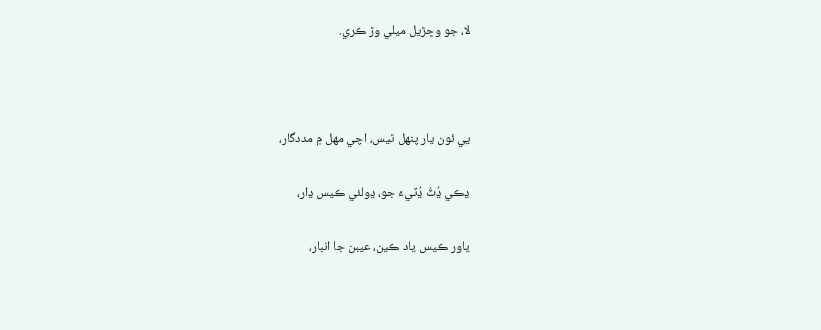لا، جو وڇڙيل ميلي وڙ ڪري.



يي ئون يار پنهل ٿيس، اچي مهل ۾ مددگار،

ڍڪي ڍُٽُ ڍُٽيءَ جو، ڍولئي ڪيس ڍار،

ياور ڪيس ياد ڪين، عيبن جا انبار،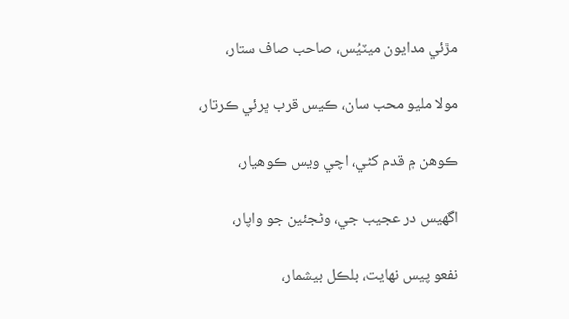مڙئي مدايون ميٽيُس، صاحب صاف ستار،

مولا مليو محب سان، ڪيس قرب ڀرئي ڪرتار،

ڪوهن ۾ قدم کڻي، اچي ويس ڪوهيار،

اگهيس در عجيب جي، وڻجئين جو واپار،

نفعو پيس نهايت، بلڪل بيشمار،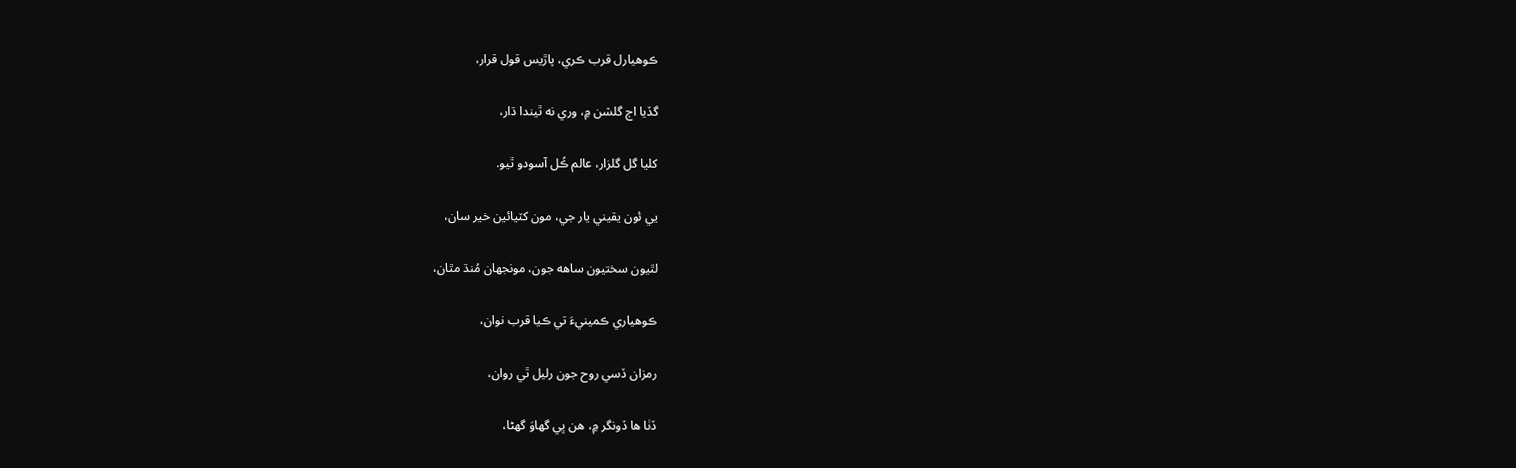ڪوهيارل قرب ڪري، پاڙيس قول قرار،

گڏيا اڄ گلشن ۾، وري نه ٿيندا ڌار،

کليا گل گلزار، عالم ڪُل آسودو ٿيو.

يي ئون يقيني يار جي، مون کٽيائين خير سان،

لٿيون سختيون ساهه جون، مونجهان مُنڌ مٿان،

ڪوهياري ڪمينيءَ تي ڪيا قرب نوان،

رمزان ڏسي روح جون رليل ٿي روان،

ڏٺا ها ڏونگر ۾، هن ڀي گهاوَ گهڻا،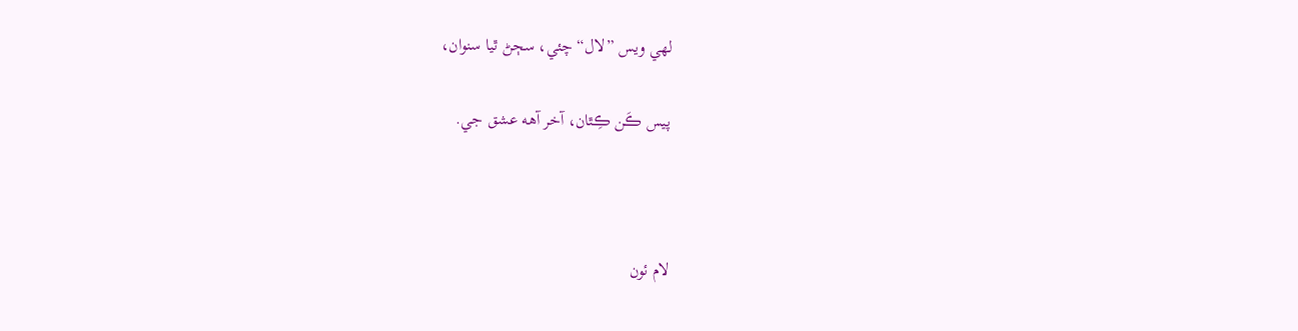لهي ويس ”لال“ چئي، سڄڻ ٿيا سنوان،

پيس ڪَن ڪِٿان، آخر آهه عشق جي.



لام ئون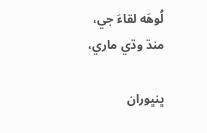لُوهَه لقاءَ جي، منڌ وڌي ماري،

ڀنڀوران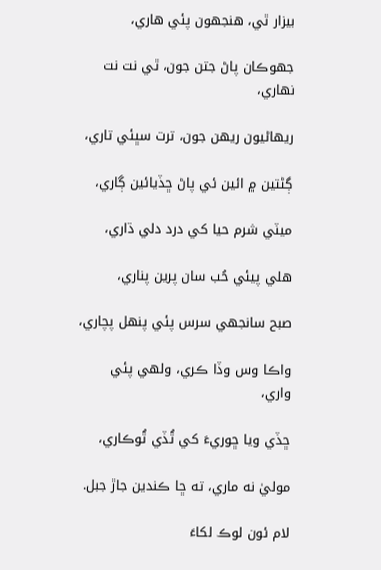بيزار ٿي، هنجهون پئي هاري،

جهوڪان پاڻ جتن جون، ٿي نت نت نهاري،

ريهاڻيون ريهن جون، ترت سڀئي تاري،

ڳڻتين ۾ ائين ئي پاڻ ڇڏيائين ڳاري،

ميٽي شرم حيا کي درد دلي ڌاري،

هلي پيئي حُب سان پرين پناري،

صبح سانجهي سرس پئي پنهل پچاري،

واڪا وس وڏا ڪري، ولهي پئي واري،

ڇڏي ويا ڇوريءَ کي ٿُڏي ٿُوڪاري،

موليٰ نه ماري، ته ڇا ڪندين جاڙ جبل.

لام ئون لوڪ لکاءَ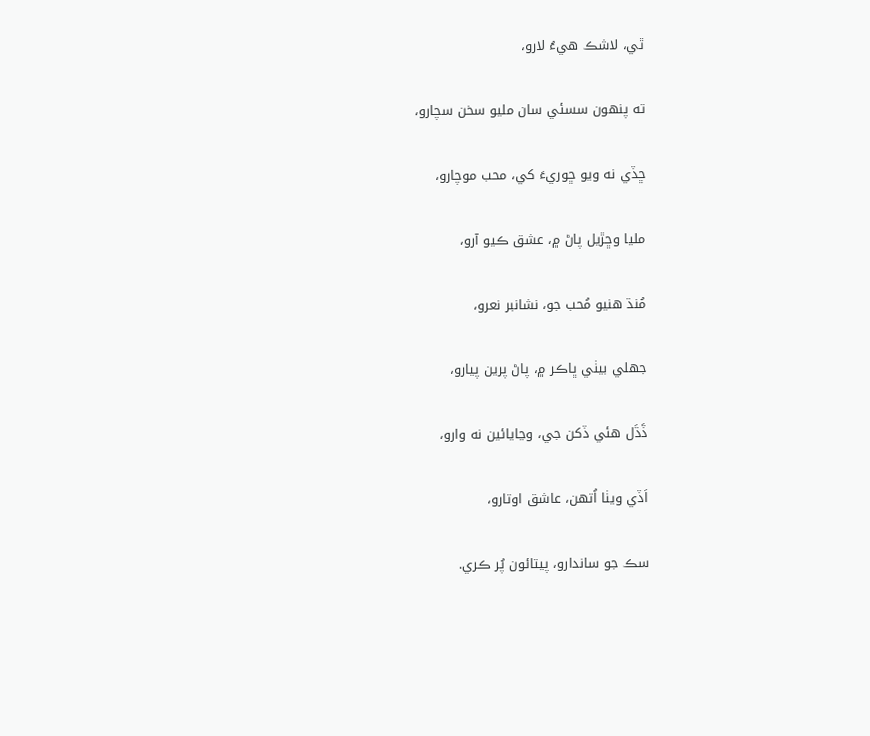ٿي، لاشڪ هيءُ لارو،

ته پنهون سسئي سان مليو سخن سچارو،

ڇڏي نه ويو ڇوريءَ کي، محب موچارو،

مليا وڇڙيل پاڻ ۾، عشق ڪيو آرو،

مُنڌ هنيو مُحب جو، نشانبر نعرو،

جهلي بيٺي ڀاڪر ۾، پاڻ پرين پيارو،

ڏَڌَل هئي ڏکن جي، وڃايائين نه وارو،

اَڏي ويٺا اُتهن، عاشق اوتارو،

سڪ جو ساندارو، پيتائون پُر ڪري.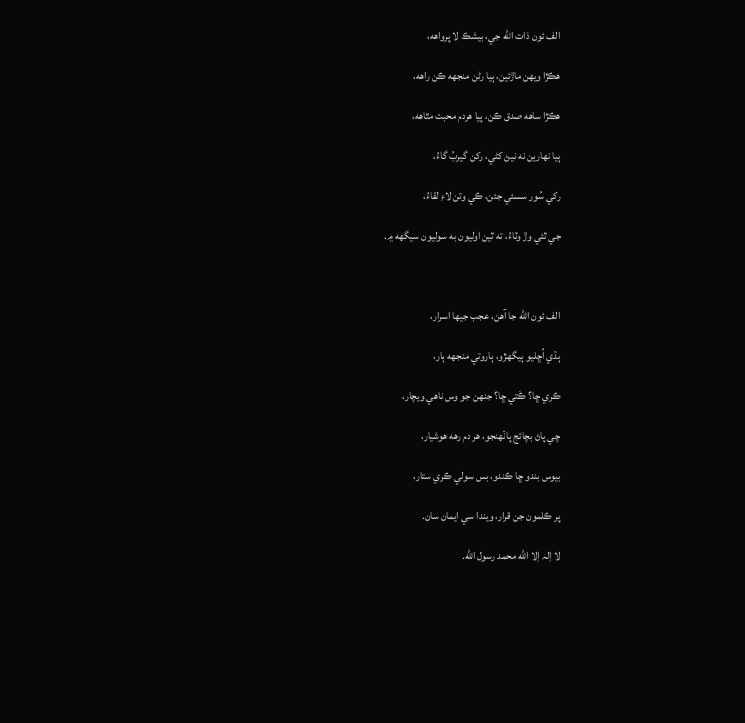الف ئون ذات الله جي، بيشڪ لا پرواهه،

هڪڙا ويهن ماڙئين، ٻيا رڻن منجهه ڪن راهه،

هڪڙا ساهه صدق ڪن، پيا هردم محبت مٿاهه،

ٻيا نهارين نه نيڻ کڻي، رکن گيربُ گاءُ،

رکي سُور سسئي جئن، ڪي وتن لاءِ لقاءُ،

جي ٿئي وڙ وٽاءُ، ته ٿين اوليون به سوليون سيگهه ۾.



الف ئون الله جا آهن، عجب جيها اسرار،

ٻڌي اُڇليو ٻيگهڙو، ٻاروتي منجهه ٻار،

ڪري ڇا؟ ڪَتي ڇا؟ جنهن جو وس ناهي ويچار،

چي پاڻ بچائج پانۡهنجو، هر دم رهه هوشيار،

بيوس بندو ڇا ڪندو، بس سولي ڪري ستار،

پر ڪلمون جن قرار، ويندا سي ايمان سان.

لا اِلہ اِلا الله محمد رسول الله.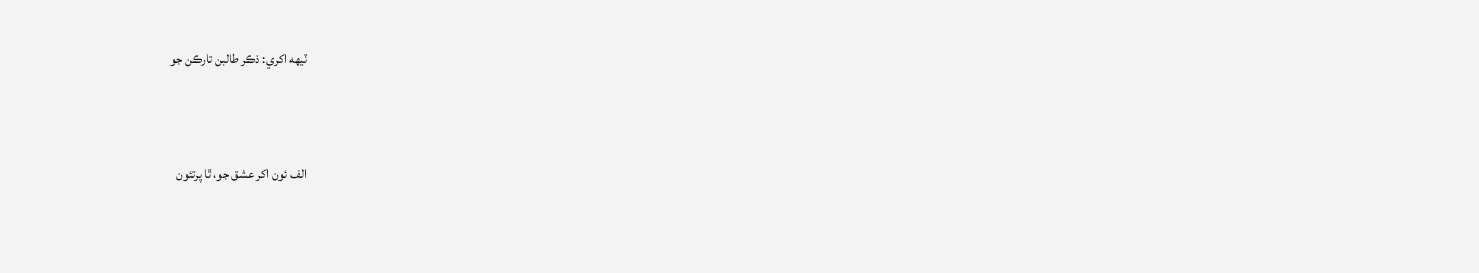ٽيهه اکري: ذڪر طالبن تارڪن جو



الف ئون اکر عشق جو، ٿا پرتئون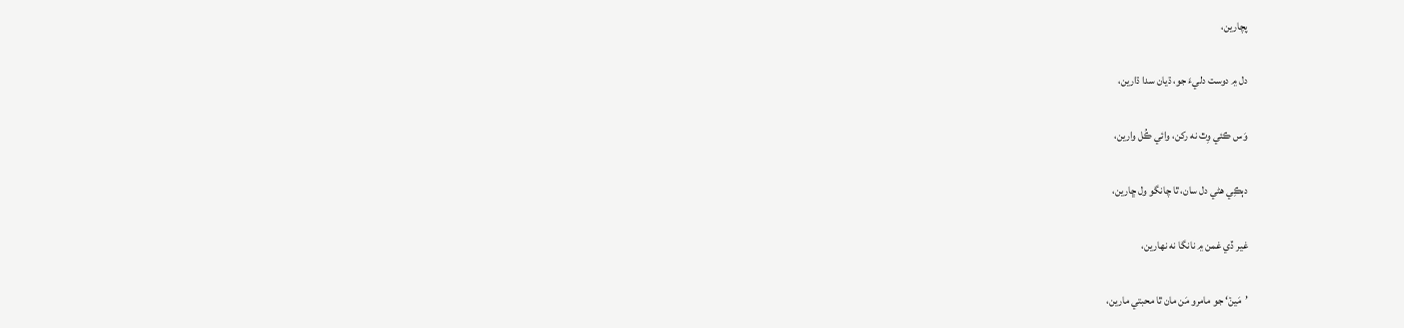پچارين،

دل ۾ دوست دليءَ جو، ڌيان سدا ڌارين،

وَس ڪئي وِٿ نه رکن، وائي ڪُل وارين،

دٻڪِي هڻي دل سان، ٿا چانگو ول ڇارين،

غير ڏي غمن ۾ نانگا نه نهارين،

’مَينۡ‘ جو مامرو مَن مان ٿا محبتي مارين،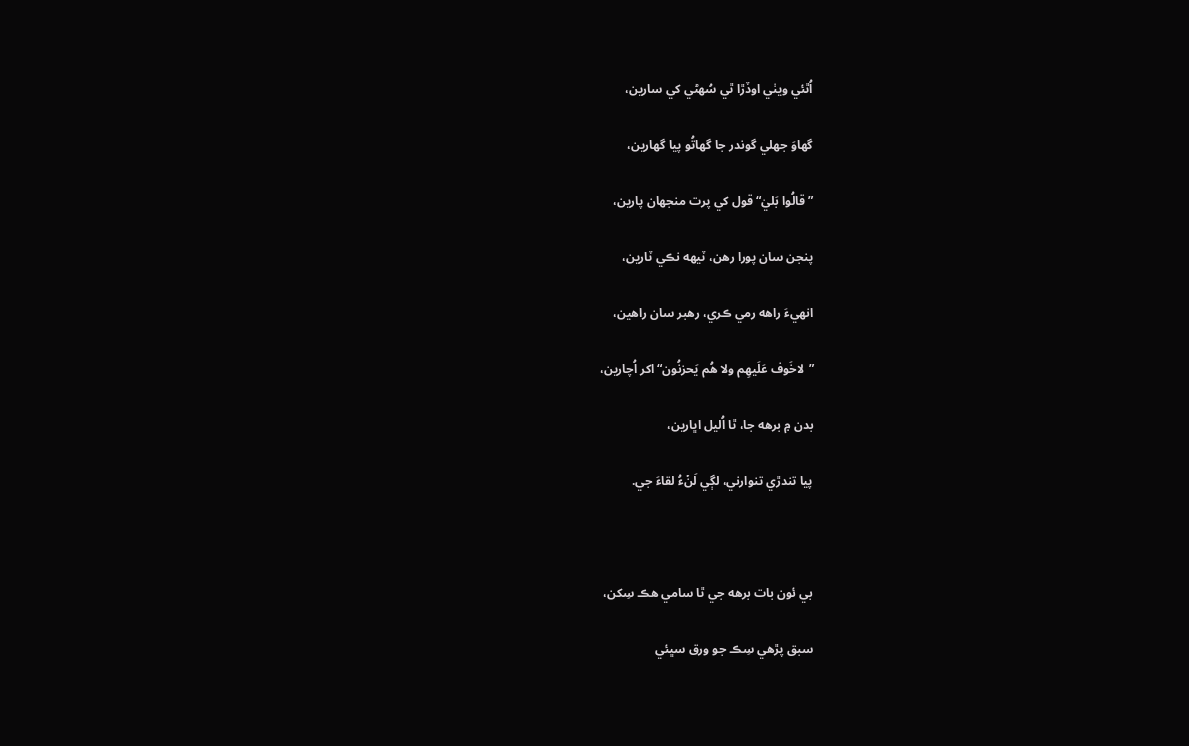اُٿئي ويٺي اوڏڙا ٿي سُهڻي کي سارين،

گهاوَ جهلي گوندر جا گهاتُو پيا گهارين،

”قالُوا بَليٰ“ قول کي پرت منجهان پارين،

پنجن سان پورا رهن، ٽيهه نڪي ٽارين،

انهيءَ راهه رمي ڪري، رهبر سان راهين،

”لاخَوف عَلَيهِم ولا هُم يَحزنُون“ اکر اُچارين،

بدن ۾ برهه جا، ٿا اُليل اڀارين،

پيا تندڙي تنوارني، لڳي لَنۡءُ لقاءَ جي.



بي ئون بات برهه جي ٿا سامي هڪ سِکن،

سبق پڙهي سِڪ جو ورق سڀئي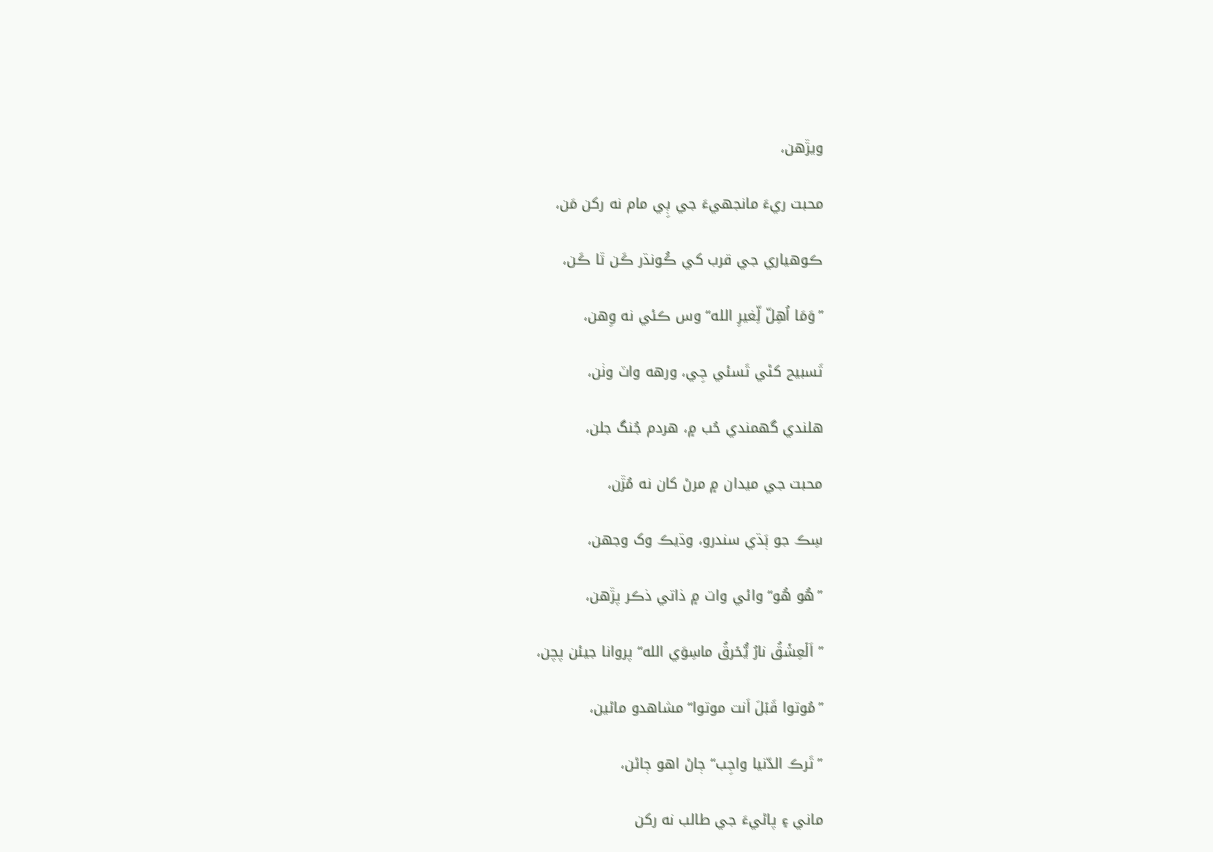ويڙهن،

محبت ريءَ مانجهيءَ جي ٻِي مام نه رکن مَن،

ڪوهياري جي قرب کي ڪُونڌر ڪَن ٿا ڪَن،

”وَمَا اُهِلّ لِّغيرِ الله“ وس ڪئي نه وِهن،

تَسبيح کڻي تَسئي جِي، ورهه واٽ وٺن،

هلندي گهمندي حُب ۾، هردم جُنگ جلن،

محبت جي ميدان ۾ مرڻ کان نه مُڙن،

سِڪ جو ٻَڌي سندرو، وڌيڪ وک وجهن،

”هُو هُو“ وائي وات ۾ ذاتي ذڪر پڙهن،

”اَلۡعِشۡقُ نارُ يُّحۡرقُ ماسِوَي الله“ پروانا جيئن پچن،

”مُوتوا قَبۡلَ اَنت موتوا“ مشاهدو ماڻين،

”تَرڪ الدّنيا واجِب“ ڄاڻ اهو ڄاڻن،

ماني ۽ پاڻيءَ جي طالب نه رکن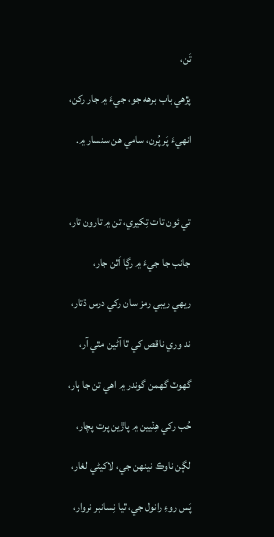تَن،

پڙهي باب برهه جو، جيءَ ۾ جار رکن،

انهيءَ پَر پُرن، سامي هن سنسار ۾.



تي ئون تات تِکيري، تن ۾ تارون تار،

جانب جا جيءَ ۾ رڳا اَٿن جار،

ريهي ريبي رمز سان رکي درس ڌتار،

ند وري ناقص کي ٿا آڻين مٿي آر،

گهوٽ گهمن گوندر ۾ اهي تن جا ٻار،

حُب رکي هِنۡيين ۾ پاڙين پرت پچار،

لڳن ناوڪ نينهن جي، لاکيڻي لغار،

پَس روءِ رانول جي، ٿيا نِسانبر نروار،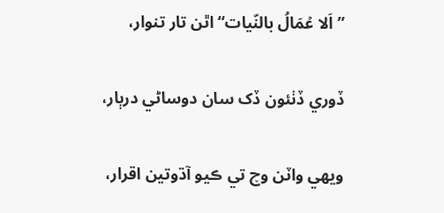”اَلا عۡمَالُ بالنّيات“ اٿن تار تنوار،

ڏوري ڏٺئون ڏک سان دوساڻي درٻار،

ويهي واٽن وچ تي ڪيو آڌوتين اقرار،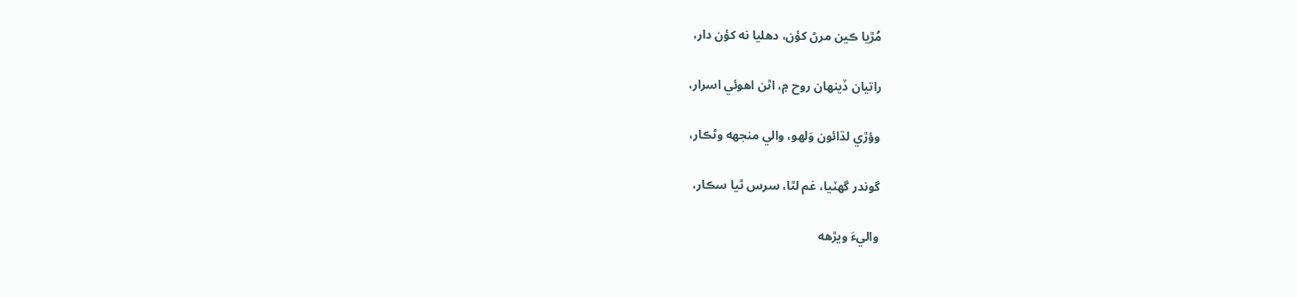مُڙيا ڪين مرڻ کؤن، دهليا نه کؤن دار،

راتيان ڏينهان روح ۾، اٿن اهوئي اسرار،

وؤڙي لڌائون وَلهو، والي منجهه وڻڪار،

گوندر گهٽيا، غم لٿا، سرس ٿيا سڪار،

واليءَ ويڙهه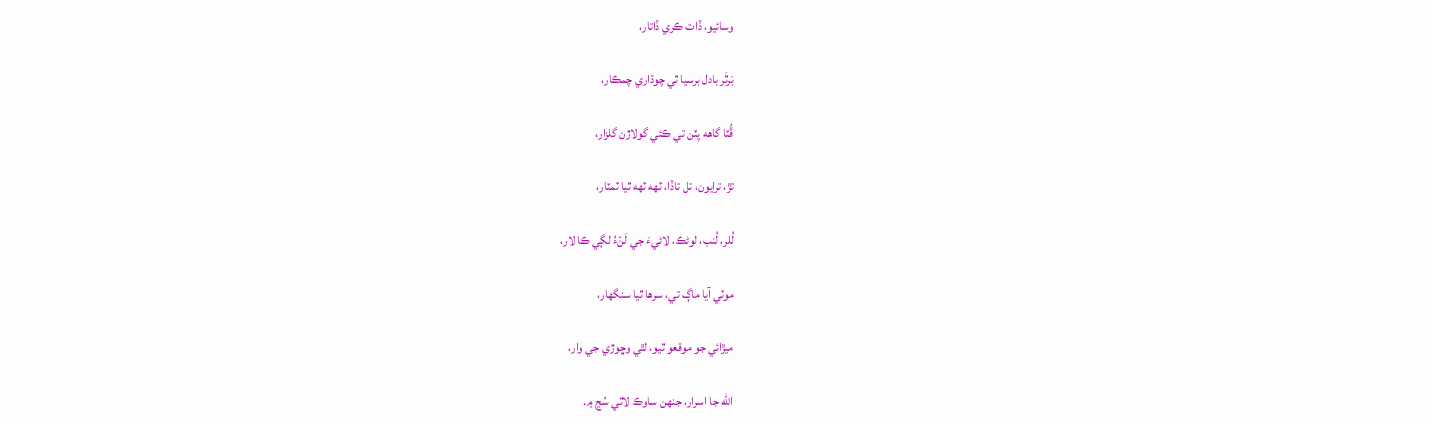وسائيو، ڏات ڪري ڏاتار،

بَرٿَر بادل برسيا ٿي چوڌاري چمڪار،

ڦُٽا گاهه پٽن تي ڪئي گولاڙن گلزار،

تڙ، ترايون، تل تاڏا، ٽهه ٽهه ٿيا ٽمٽار،

لُلر، لُنب، لوڻڪ، لاڻيءَ جي لَنۡءُ لڳي ڪا لار،

موٽي آيا ماڳ تي، سرها ٿيا سنگهار،

ميڙائي جو موقعو ٿيو، لٿي وڇوڙي جي وار،

الله جا اسرار، جنهن ساوڪ لاٿي سُڃ ۾.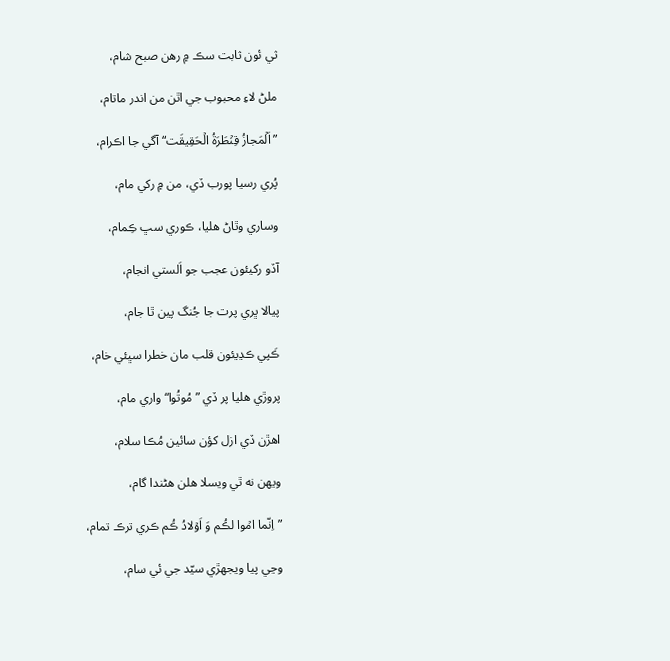ثي ئون ثابت سڪ ۾ رهن صبح شام،

ملڻ لاءِ محبوب جي اٿن من اندر ماتام،

”اَلۡمَجازُ قِنۡطَرَةُ الۡحَقِيقَت“ آگي جا اڪرام،

پُري رسيا پورب ڏي، من ۾ رکي مام،

وساري وٿاڻ هليا، ڪوري سڀ ڪِمام،

آڏو رکيئون عجب جو اَلستي انجام،

پيالا ڀري پرت جا جُنگ پين ٿا جام،

ڪَپي ڪڍيئون قلب مان خطرا سڀئي خام،

پروڙي هليا پر ڏي ”مُوتُوا“ واري مام،

اهڙن ڏي ازل کؤن سائين مُڪا سلام،

ويهن نه ٿي ويسلا هلن هڻندا گام،

”اِنّما امۡوا لڪُم وَ اَوۡلادُ ڪُم ڪري ترڪ تمام،

وڃي پيا ويجهڙي سيّد جي ئي سام،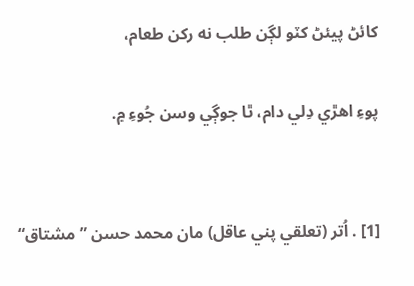کائڻ پيئڻ کٽو لڳن طلب نه رکن طعام،

پوءِ اهڙي دِلي دام، ٿا جوڳي وسن جُوءِ ۾.


[1] . اُتر (تعلقي پني عاقل) مان محمد حسن ”مشتاق“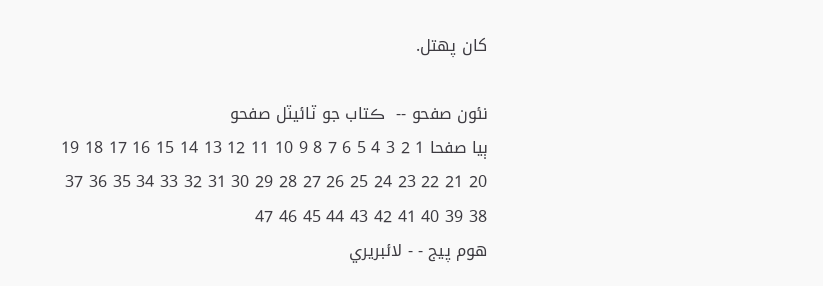کان پهتل.

نئون صفحو --  ڪتاب جو ٽائيٽل صفحو
ٻيا صفحا 1 2 3 4 5 6 7 8 9 10 11 12 13 14 15 16 17 18 19 20 21 22 23 24 25 26 27 28 29 30 31 32 33 34 35 36 37 38 39 40 41 42 43 44 45 46 47
هوم پيج - - لائبريري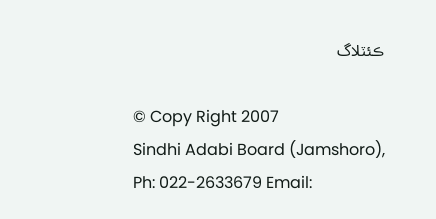ڪئٽلاگ

© Copy Right 2007
Sindhi Adabi Board (Jamshoro),
Ph: 022-2633679 Email: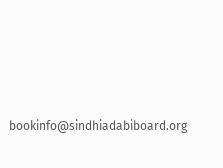bookinfo@sindhiadabiboard.org